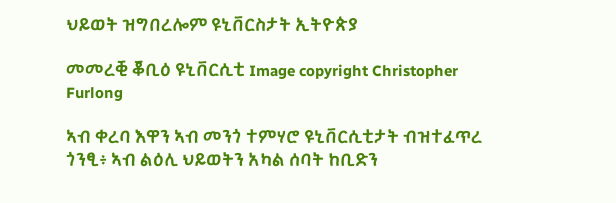ህይወት ዝግበረሎም ዩኒቨርስታት ኢትዮጵያ

መመረቒ ቖቢዕ ዩኒቨርሲቲ Image copyright Christopher Furlong

ኣብ ቀረባ እዋን ኣብ መንጎ ተምሃሮ ዩኒቨርሲቲታት ብዝተፈጥረ ጎንፂ፥ ኣብ ልዕሊ ህይወትን አካል ሰባት ከቢድን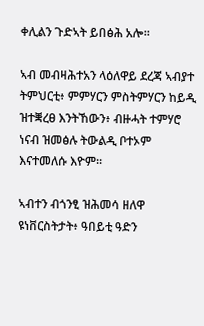ቀሊልን ጉድኣት ይበፅሕ አሎ።

ኣብ መብዛሕተአን ላዕለዋይ ደረጃ ኣብያተ ትምህርቲ፥ ምምሃርን ምስትምሃርን ከይዲ ዝተቛረፀ እንትኸውን፥ ብዙሓት ተምሃሮ ነናብ ዝመፅሉ ትውልዲ ቦተኦም እናተመለሱ እዮም።

ኣብተን ብጎንፂ ዝሕመሳ ዘለዋ ዩነቨርስትታት፥ ዓበይቲ ዓድን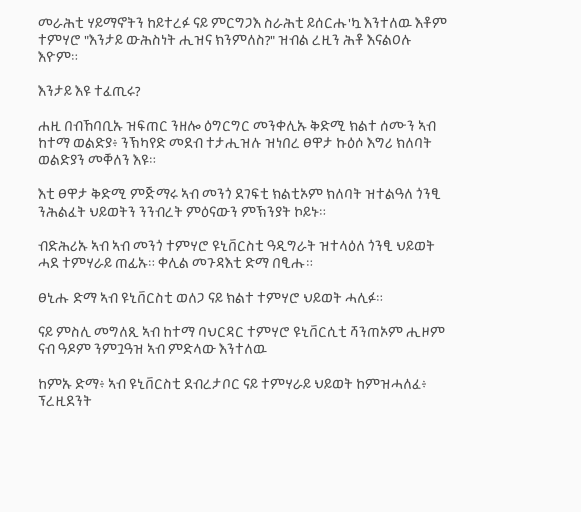መራሕቲ ሃይማኖትን ከይተረፉ ናይ ምርግጋእ ስራሕቲ ይሰርሑ'ኳ እንተለዉ እቶም ተምሃሮ "እንታይ ውሕስነት ሒዝና ክንምለስ?" ዝብል ረዚን ሕቶ እናልዐሉ እዮም።

እንታይ እዩ ተፈጢሩ?

ሐዚ በብኸባቢኡ ዝፍጠር ንዘሎ ዕግርግር መንቀሊኡ ቅድሚ ክልተ ሰሙን ኣብ ከተማ ወልድያ፥ ንኽካየድ መደብ ተታሒዝሉ ዝነበረ ፀዋታ ኩዕሶ እግሪ ክለባት ወልድያን መቐለን እዩ።

እቲ ፀዋታ ቅድሚ ምጅማሩ ኣብ መንጎ ደገፍቲ ክልቲኦም ክለባት ዝተልዓለ ጎንፂ ንሕልፈት ህይወትን ንንብረት ምዕናውን ምኽንያት ኮይኑ።

ብድሕሪኡ ኣብ ኣብ መንጎ ተምሃሮ ዩኒቨርስቲ ዓዲግራት ዝተላዕለ ጎንፂ ህይወት ሓደ ተምሃራይ ጠፊኡ። ቀሊል መጉዳእቲ ድማ በፂሑ።

ፀኒሑ ድማ ኣብ ዩኒቨርስቲ ወለጋ ናይ ክልተ ተምሃሮ ህይወት ሓሊፉ።

ናይ ምስሊ መግለጺ ኣብ ከተማ ባህርዳር ተምሃሮ ዩኒቨርሲቲ ሻንጠኦም ሒዞም ናብ ዓዶም ንምጓዓዝ ኣብ ምድላው እንተለዉ

ከምኡ ድማ፥ ኣብ ዩኒቨርስቲ ደብረታቦር ናይ ተምሃራይ ህይወት ከምዝሓለፈ፥ ፕረዚደንት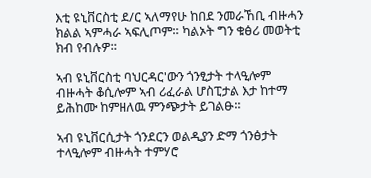እቲ ዩኒቨርስቲ ደ/ር ኣለማየሁ ከበደ ንመራኸቢ ብዙሓን ክልል ኣምሓራ ኣፍሊጦም። ካልኦት ግን ቁፅሪ መወትቲ ክብ የብሉዎ።

ኣብ ዩኒቨርስቲ ባህርዳር'ውን ጎንፂታት ተላዒሎም ብዙሓት ቆሲሎም ኣብ ሪፈራል ሆስፒታል እታ ከተማ ይሕከሙ ከምዘለዉ ምንጭታት ይገልፁ።

ኣብ ዩኒቨርሲታት ጎንደርን ወልዲያን ድማ ጎንፅታት ተላዒሎም ብዙሓት ተምሃሮ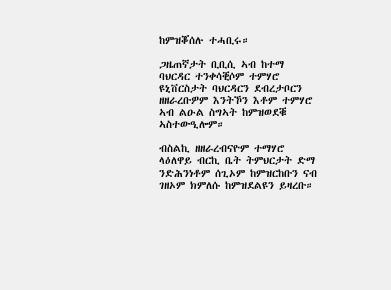ከምዝቖሰሉ ተሓቢሩ።

ጋዜጠኛታት ቢቢሲ ኣብ ከተማ ባህርዳር ተንቀሳቒሶም ተምሃሮ ዩኒቨርስታት ባህርዳርን ደብረታቦርን ዘዘራረቡዎም እንትኾን እቶም ተምሃሮ ኣብ ልዑል ስግኣት ከምዝወደቑ ኣስተውዒሎም።

ብስልኪ ዘዘራረብናዮም ተማሃሮ ላዕለዋይ ብርኪ ቤት ትምህርታት ድማ ንድሕንነቶም ሰጊኦም ከምዝርከቡን ናብ ገዘኦም ክምለሱ ከምዝደልዩን ይዛረቡ።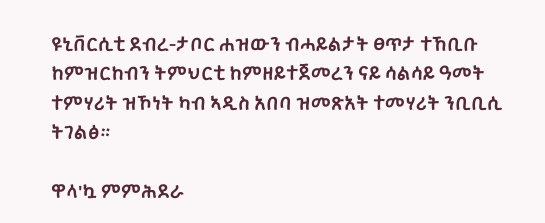ዩኒቨርሲቲ ደብረ-ታቦር ሐዝውን ብሓይልታት ፀጥታ ተኸቢቡ ከምዝርከብን ትምህርቲ ከምዘይተጀመረን ናይ ሳልሳይ ዓመት ተምሃሪት ዝኾነት ካብ ኣዲስ አበባ ዝመጽአት ተመሃሪት ንቢቢሲ ትገልፅ።

ዋላ'ኳ ምምሕደራ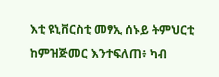እቲ ዩኒቨርስቲ መፃኢ ሰኑይ ትምህርቲ ከምዝጅመር እንተፍለጠ፥ ካብ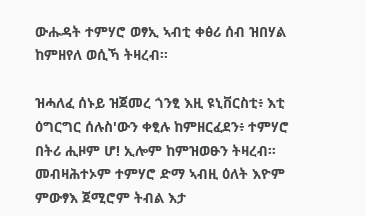ውሑዳት ተምሃሮ ወፃኢ ኣብቲ ቀፅሪ ሰብ ዝበሃል ከምዘየለ ወሲኻ ትዛረብ።

ዝሓለፈ ሰኑይ ዝጀመረ ጎንፂ እዚ ዩኒቨርስቲ፥ እቲ ዕግርግር ሰሉስ'ውን ቀፂሉ ከምዘርፈደን፥ ተምሃሮ በትሪ ሒዞም ሆ! ኢሎም ከምዝወፁን ትዛረብ። መብዛሕተኦም ተምሃሮ ድማ ኣብዚ ዕለት እዮም ምውፃእ ጀሚሮም ትብል እታ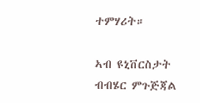ተምሃሪት።

ኣብ ዩኒቨርስታት ብብሄር ምጉጅጃል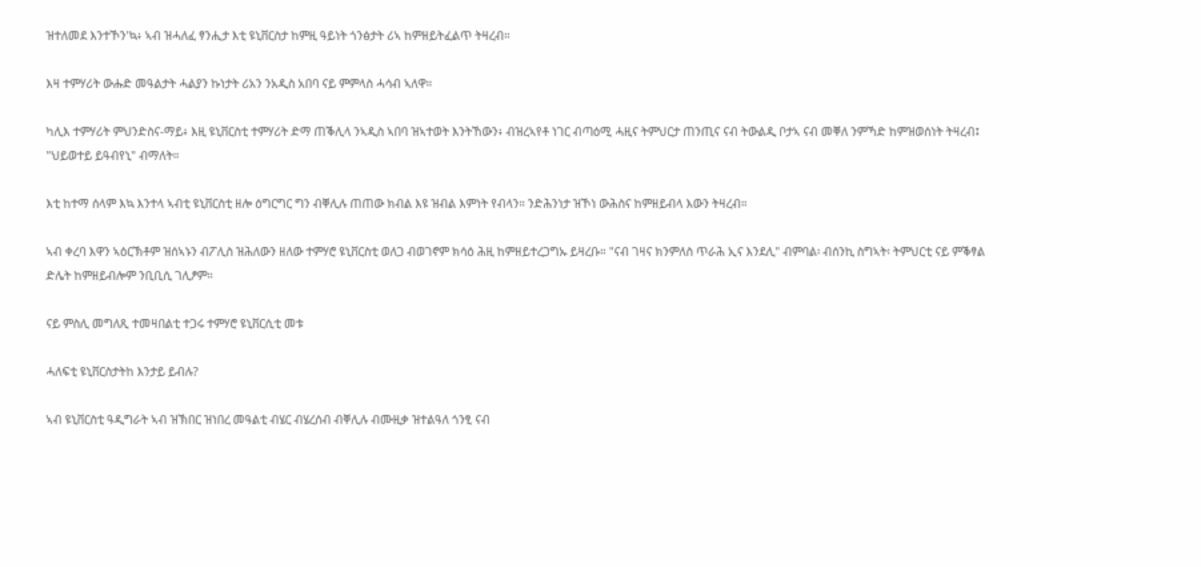ዝተለመደ እንተኾን'ኳ፥ ኣብ ዝሓለፈ ፃንሒታ እቲ ዩኒቨርስታ ከምዚ ዓይነት ጎንፅታት ሪኣ ከምዘይትፈልጥ ትዛረብ።

እዛ ተምሃሪት ውሑድ መዓልታት ሓልያን ኩነታት ሪአን ንአዲስ አበባ ናይ ምምላስ ሓሳብ ኣለዋ።

ካሊእ ተምሃሪት ምህንድስና-ማይ፥ እዚ ዩኒቨርስቲ ተምሃሪት ድማ ጠቕሊላ ንኣዲስ ኣበባ ዝኣተወት እንትኸውን፥ ብዝረኣየቶ ነገር ብጣዕሚ ሓዚና ትምህርታ ጠንጢና ናብ ትውልዲ ቦታኣ ናብ መቐለ ንምኻድ ከምዝወሰነት ትዛረብ፤ "ህይወተይ ይዓብየኒ" ብማለት።

እቲ ከተማ ሰላም እኳ እንተላ ኣብቲ ዩኒቨርስቲ ዘሎ ዕግርግር ግን ብቐሊሉ ጠጠው ክብል እዩ ዝብል እምነት የብላን። ንድሕንነታ ዝኾነ ውሕስና ከምዘይብላ እውን ትዛረብ።

ኣብ ቀረባ እዋን ኣዕርኽቶም ዝሰኣኑን ብፖሊስ ዝሕለውን ዘለው ተምሃሮ ዩኒቨርስቲ ወለጋ ብወገኖም ክሳዕ ሕዚ ከምዘይተረጋግኡ ይዛረቡ። "ናብ ገዛና ክንምለስ ጥራሕ ኢና እንደሊ" ብምባል፡ ብሰንኪ ስግኣት፡ ትምህርቲ ናይ ምቕፃል ድሌት ከምዘይብሎም ንቢቢሲ ገሊፆም።

ናይ ምስሊ መግለጺ ተመዛበልቲ ተጋሩ ተምሃሮ ዩኒቨርሲቲ መቱ

ሓለፍቲ ዩኒቨርስታትከ እንታይ ይብሉ?

ኣብ ዩኒቨርስቲ ዓዲግራት ኣብ ዝኽበር ዝነበረ መዓልቲ ብሄር ብሄረሰብ ብቐሊሉ ብሙዚቃ ዝተልዓለ ጎንፂ ናብ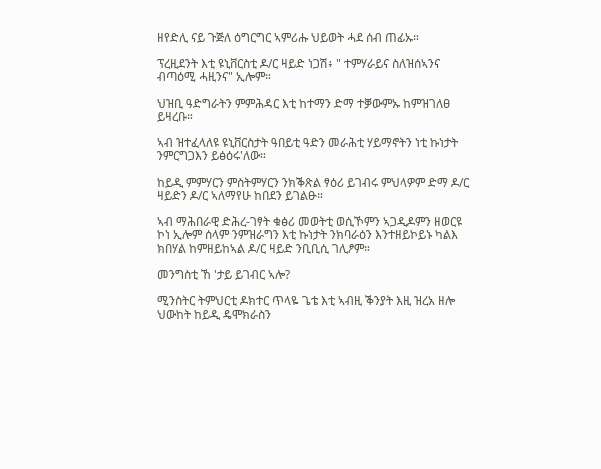ዘየድሊ ናይ ጉጅለ ዕግርግር ኣምሪሑ ህይወት ሓደ ሰብ ጠፊኡ።

ፕረዚደንት እቲ ዩኒቨርስቲ ዶ/ር ዛይድ ነጋሽ፥ " ተምሃራይና ስለዝሰኣንና ብጣዕሚ ሓዚንና" ኢሎም።

ህዝቢ ዓድግራትን ምምሕዳር እቲ ከተማን ድማ ተቓውምኡ ከምዝገለፀ ይዛረቡ።

ኣብ ዝተፈላለዩ ዩኒቨርስታት ዓበይቲ ዓድን መራሕቲ ሃይማኖትን ነቲ ኩነታት ንምርግጋእን ይፅዕሩ'ለው።

ከይዲ ምምሃርን ምስትምሃርን ንክቕጽል ፃዕሪ ይገብሩ ምህላዎም ድማ ዶ/ር ዛይድን ዶ/ር ኣለማየሁ ከበደን ይገልፁ።

ኣብ ማሕበራዊ ድሕረ-ገፃት ቁፅሪ መወትቲ ወሲኾምን ኣጋዲዶምን ዘወርዩ ኮነ ኢሎም ሰላም ንምዝራግን እቲ ኩነታት ንክባራዕን እንተዘይኮይኑ ካልእ ክበሃል ከምዘይከኣል ዶ/ር ዛይድ ንቢቢሲ ገሊፆም።

መንግስቲ ኸ 'ታይ ይገብር ኣሎ?

ሚንስትር ትምህርቲ ዶክተር ጥላዬ ጌቴ እቲ ኣብዚ ቕንያት እዚ ዝረአ ዘሎ ህውከት ከይዲ ዴሞክራስን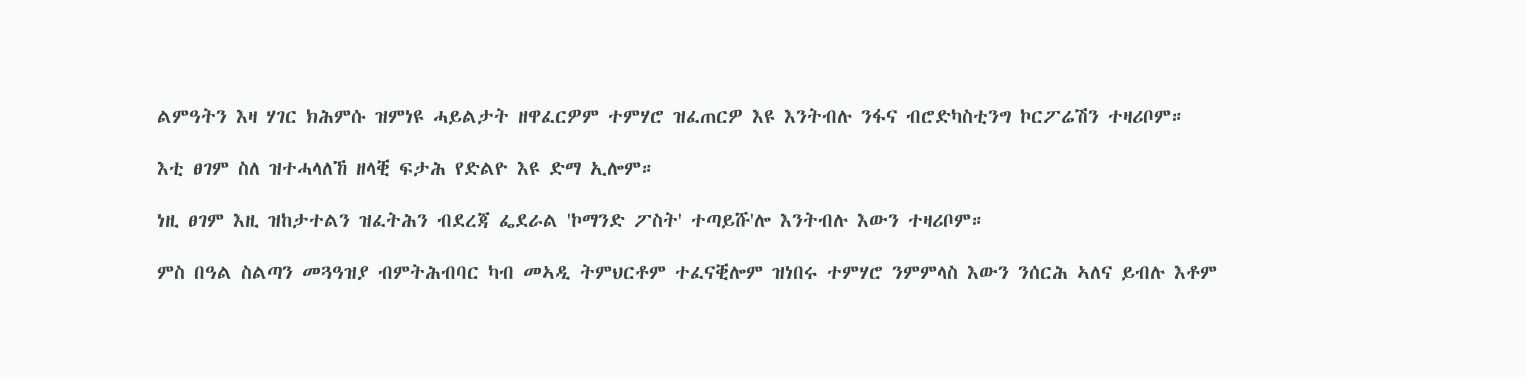ልምዓትን እዛ ሃገር ክሕምሱ ዝምነዩ ሓይልታት ዘዋፈርዎም ተምሃሮ ዝፈጠርዎ እዩ እንትብሉ ንፋና ብሮድካስቲንግ ኮርፖሬሽን ተዛሪቦም።

እቲ ፀገም ስለ ዝተሓላለኸ ዘላቒ ፍታሕ የድልዮ እዩ ድማ ኢሎም።

ነዚ ፀገም እዚ ዝከታተልን ዝፈትሕን ብደረጃ ፌደራል 'ኮማንድ ፖስት' ተጣይሹ'ሎ እንትብሉ እውን ተዛሪቦም።

ምስ በዓል ስልጣን መጓዓዝያ ብምትሕብባር ካብ መኣዲ ትምህርቶም ተፈናቒሎም ዝነበሩ ተምሃሮ ንምምላስ እውን ንሰርሕ ኣለና ይብሉ እቶም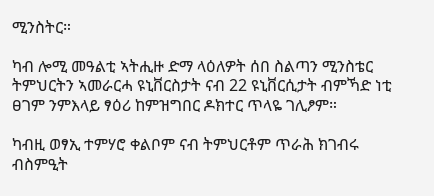ሚንስትር።

ካብ ሎሚ መዓልቲ ኣትሒዙ ድማ ላዕለዎት ሰበ ስልጣን ሚንስቴር ትምህርትን ኣመራርሓ ዩኒቨርስታት ናብ 22 ዩኒቨርሲታት ብምኻድ ነቲ ፀገም ንምእላይ ፃዕሪ ከምዝግበር ዶክተር ጥላዬ ገሊፆም።

ካብዚ ወፃኢ ተምሃሮ ቀልቦም ናብ ትምህርቶም ጥራሕ ክገብሩ ብስምዒት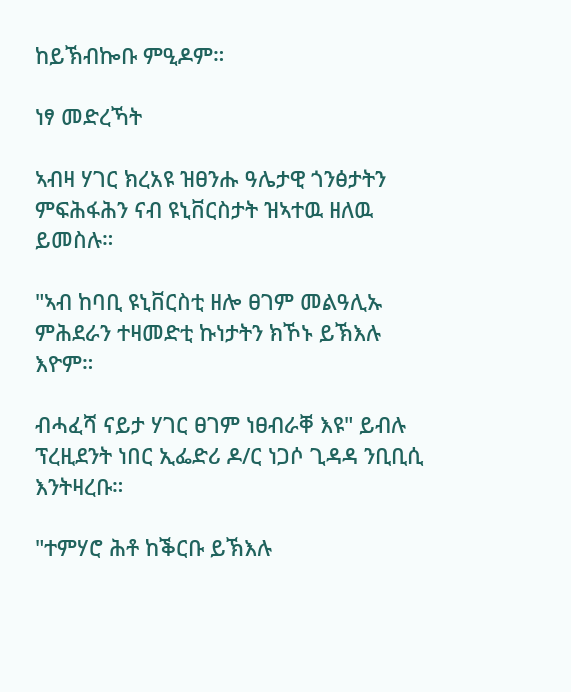ከይኽብኰቡ ምዒዶም።

ነፃ መድረኻት

ኣብዛ ሃገር ክረአዩ ዝፀንሑ ዓሌታዊ ጎንፅታትን ምፍሕፋሕን ናብ ዩኒቨርስታት ዝኣተዉ ዘለዉ ይመስሉ።

"ኣብ ከባቢ ዩኒቨርስቲ ዘሎ ፀገም መልዓሊኡ ምሕደራን ተዛመድቲ ኩነታትን ክኾኑ ይኽእሉ እዮም።

ብሓፈሻ ናይታ ሃገር ፀገም ነፀብራቐ እዩ" ይብሉ ፕረዚደንት ነበር ኢፌድሪ ዶ/ር ነጋሶ ጊዳዳ ንቢቢሲ እንትዛረቡ።

"ተምሃሮ ሕቶ ከቕርቡ ይኽእሉ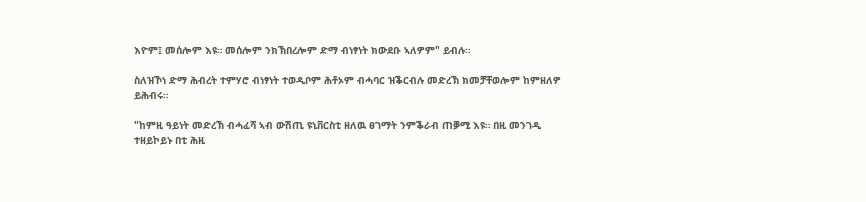እዮም፤ መሰሎም እዩ። መሰሎም ንክኽበረሎም ድማ ብነፃነት ክውደቡ ኣለዎም" ይብሉ።

ስለዝኾነ ድማ ሕብረት ተምሃሮ ብነፃነት ተወዲቦም ሕቶኦም ብሓባር ዝቕርብሉ መድረኽ ክመቻቸወሎም ከምዘለዎ ይሕብሩ።

"ከምዚ ዓይነት መድረኽ ብሓፈሻ ኣብ ውሽጢ ዩኒቨርስቲ ዘለዉ ፀገማት ንምቕራብ ጠቓሚ እዩ። በዚ መንገዲ ተዘይኮይኑ በቲ ሕዚ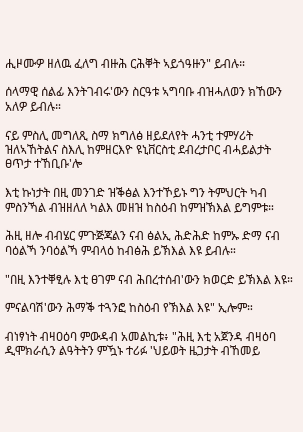ሒዞሙዎ ዘለዉ ፈለግ ብዙሕ ርሕቐት ኣይጎዓዙን" ይብሉ።

ሰላማዊ ሰልፊ እንትገብሩ'ውን ስርዓቱ ኣግባቡ ብዝሓለወን ክኸውን አለዎ ይብሉ።

ናይ ምስሊ መግለጺ ስማ ክግለፅ ዘይደለየት ሓንቲ ተምሃሪት ዝለኣኸትልና ስእሊ ከምዘርእዮ ዩኒቨርስቲ ደብረታቦር ብሓይልታት ፀጥታ ተኸቢቡ'ሎ

እቲ ኩነታት በዚ መንገድ ዝቕፅል እንተኾይኑ ግን ትምህርት ካብ ምስንኻል ብዝዘለለ ካልእ መዘዝ ከስዕብ ከምዝኽእል ይግምቱ።

ሕዚ ዘሎ ብብሄር ምጉጅጃልን ናብ ፅልኢ ሕድሕድ ከምኡ ድማ ናብ ባዕልኻ ንባዕልኻ ምብላዕ ከብፅሕ ይኽእል እዩ ይብሉ።

"በዚ እንተቐፂሉ እቲ ፀገም ናብ ሕበረተሰብ'ውን ክወርድ ይኽእል እዩ።

ምናልባሽ'ውን ሕማቕ ተጓንፎ ከስዕብ የኽእል እዩ" ኢሎም።

ብነፃነት ብዛዐዕባ ምውዳብ አመልኪቱ፥ "ሕዚ እቲ አጀንዳ ብዛዕባ ዲሞክራሲን ልዓትትን ምዃኑ ተሪፉ 'ህይወት ዜጋታት ብኸመይ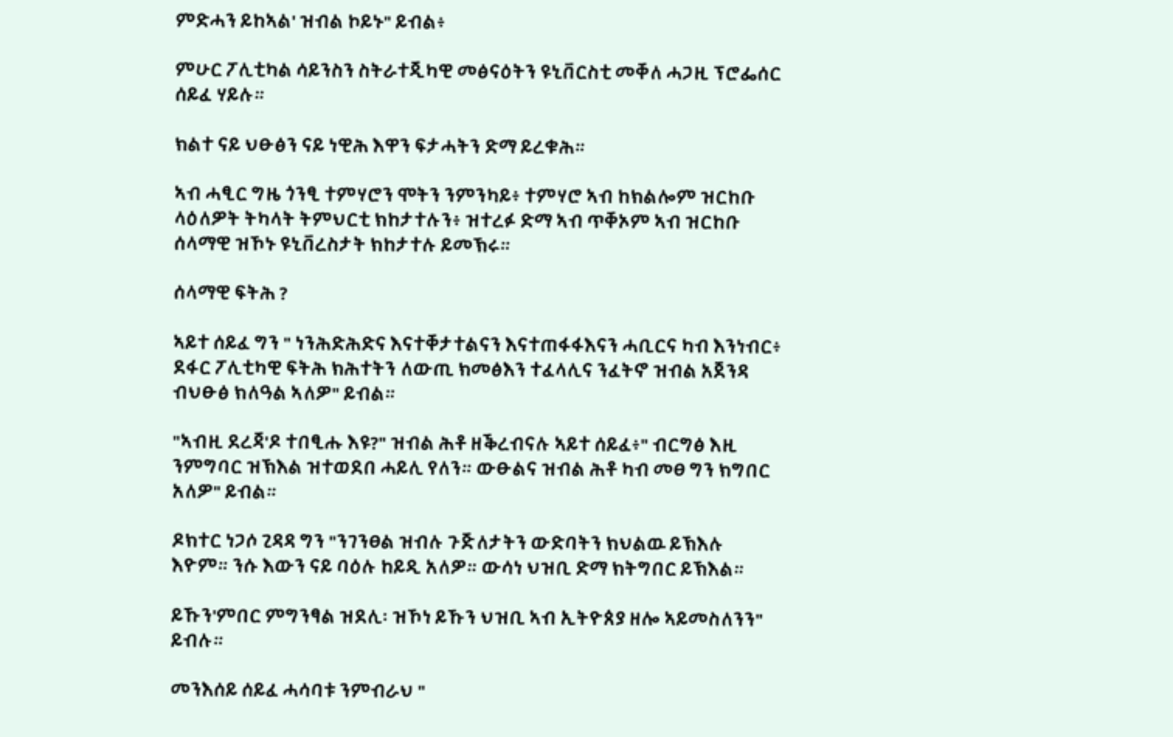ምድሓን ይከኣል' ዝብል ኮይኑ" ይብል፥

ምሁር ፖሊቲካል ሳይንስን ስትራተጂካዊ መፅናዕትን ዩኒቨርስቲ መቐለ ሓጋዚ ፕሮፌሰር ሰይፈ ሃይሉ።

ክልተ ናይ ህፁፅን ናይ ነዊሕ እዋን ፍታሓትን ድማ ይረቁሕ።

ኣብ ሓፂር ግዜ ጎንፂ ተምሃሮን ሞትን ንምንካይ፥ ተምሃሮ ኣብ ከክልሎም ዝርከቡ ላዕለዎት ትካላት ትምህርቲ ክከታተሉን፥ ዝተረፉ ድማ ኣብ ጥቐኦም ኣብ ዝርከቡ ሰላማዊ ዝኾኑ ዩኒቨረስታት ክከታተሉ ይመኽሩ።

ሰላማዊ ፍትሕ ?

ኣይተ ሰይፈ ግን " ነንሕድሕድና እናተቐታተልናን እናተጠፋፋእናን ሓቢርና ካብ እንነብር፥ ደፋር ፖሊቲካዊ ፍትሕ ክሕተትን ለውጢ ክመፅእን ተፈላሊና ንፈትኖ ዝብል አጀንዳ ብህፁፅ ክለዓል ኣለዎ" ይብል።

"ኣብዚ ደረጃ'ዶ ተበፂሑ እዩ?" ዝብል ሕቶ ዘቕረብናሉ ኣይተ ሰይፈ፥" ብርግፅ እዚ ንምግባር ዝኽእል ዝተወደበ ሓይሊ የለን። ውፁልና ዝብል ሕቶ ካብ መፀ ግን ክግበር አለዎ" ይብል።

ዶክተር ነጋሶ ጊዳዳ ግን "ንገንፀል ዝብሉ ጉጅለታትን ውድባትን ክህልዉ ይኽእሉ እዮም። ንሱ እውን ናይ ባዕሉ ከይዲ አለዎ። ውሳነ ህዝቢ ድማ ክትግበር ይኽእል።

ይኹን'ምበር ምግንፃል ዝደሊ፡ ዝኾነ ይኹን ህዝቢ ኣብ ኢትዮጰያ ዘሎ ኣይመስለንን" ይብሉ።

መንእሰይ ሰይፈ ሓሳባቱ ንምብራህ "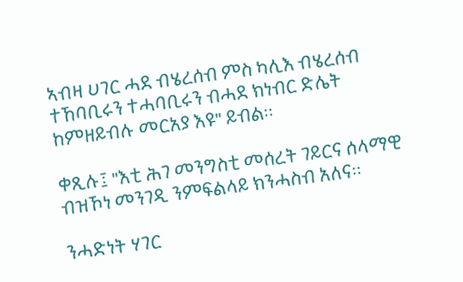ኣብዛ ሀገር ሓደ ብሄረሰብ ምስ ካሊእ ብሄረሰብ ተኸባቢሩን ተሓባቢሩን ብሓደ ክነብር ድሌት ከምዘይብሉ መርአያ እዩ" ይብል።

ቀጺሉ፤ "እቲ ሕገ መንግስቲ መሰረት ገይርና ሰላማዊ ብዝኾነ መንገዲ ንምፍልላይ ክንሓስብ አለና።

ንሓድነት ሃገር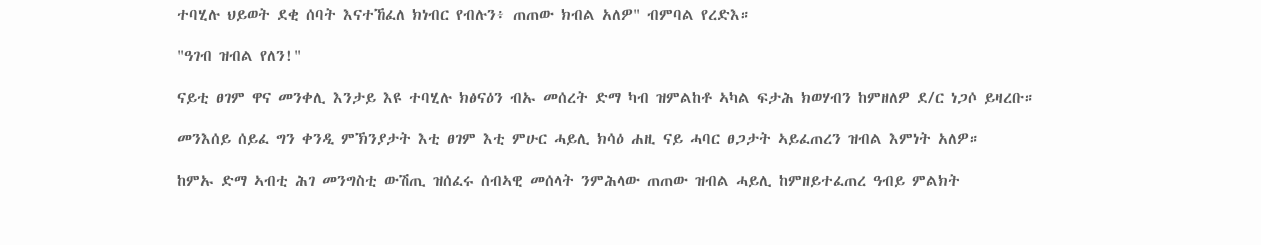ተባሂሉ ህይወት ደቂ ሰባት እናተኸፈለ ክነብር የብሉን፥ ጠጠው ክብል አለዎ" ብምባል የረድእ።

"ዓገብ ዝብል የለን!"

ናይቲ ፀገም ዋና መንቀሊ እንታይ እዩ ተባሂሉ ክፅናዕን ብኡ መሰረት ድማ ካብ ዝምልከቶ ኣካል ፍታሕ ክወሃብን ከምዘለዎ ደ/ር ነጋሶ ይዛረቡ።

መንእሰይ ሰይፈ ግን ቀንዲ ምኽንያታት እቲ ፀገም እቲ ምሁር ሓይሊ ክሳዕ ሐዚ ናይ ሓባር ፀጋታት ኣይፈጠረን ዝብል እምነት አለዎ።

ከምኡ ድማ ኣብቲ ሕገ መንግስቲ ውሽጢ ዝሰፈሩ ሰብኣዊ መሰላት ንምሕላው ጠጠው ዝብል ሓይሊ ከምዘይተፈጠረ ዓብይ ምልክት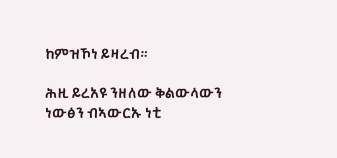ከምዝኾነ ይዛረብ።

ሕዚ ይረአዩ ንዘለው ቅልውላውን ነውፅን ብኣውርኡ ነቲ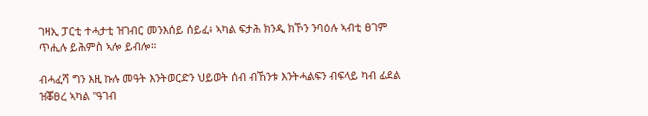ገዛኢ ፓርቲ ተሓታቲ ዝገብር መንእሰይ ሰይፈ፥ ኣካል ፍታሕ ክንዲ ክኾን ንባዕሉ ኣብቲ ፀገም ጥሒሉ ይሕምስ ኣሎ ይብሎ።

ብሓፈሻ ግን እዚ ኩሉ መዓት እንትወርድን ህይወት ሰብ ብኸንቱ እንትሓልፍን ብፍላይ ካብ ፊደል ዝቖፀረ ኣካል "ዓገብ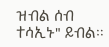ዝብል ሰብ ተሳኢኑ" ይብል።